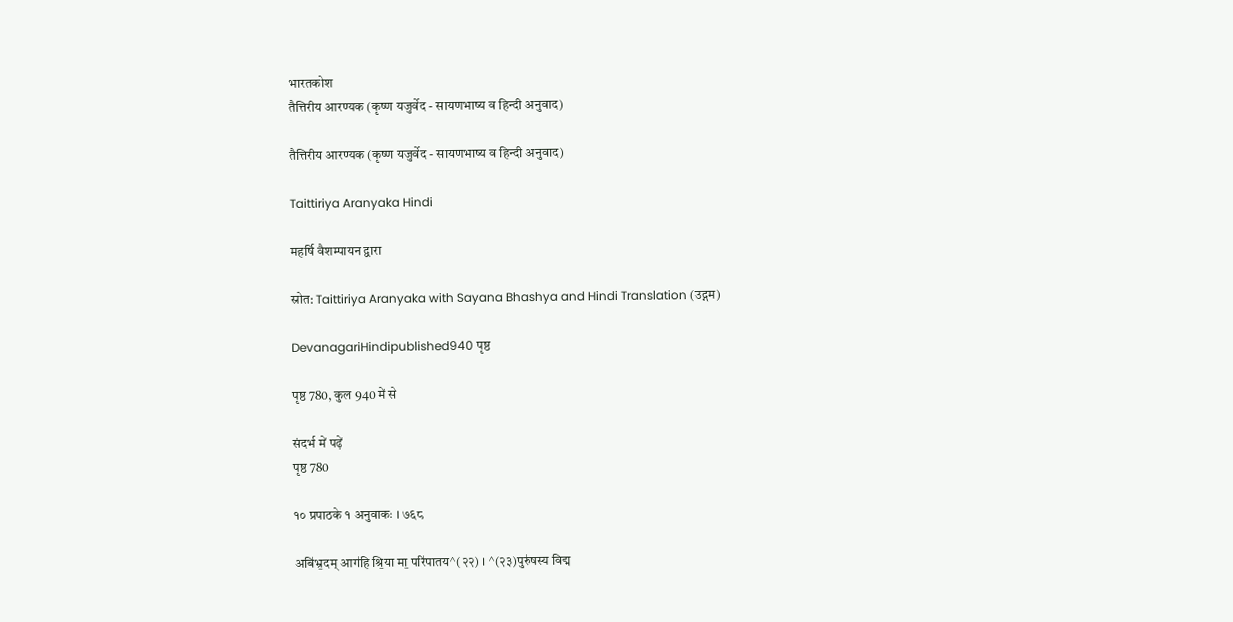भारतकोश
तैत्तिरीय आरण्यक (कृष्ण यजुर्वेद - सायणभाष्य व हिन्दी अनुवाद)

तैत्तिरीय आरण्यक (कृष्ण यजुर्वेद - सायणभाष्य व हिन्दी अनुवाद)

Taittiriya Aranyaka Hindi

महर्षि वैशम्पायन द्वारा

स्रोत: Taittiriya Aranyaka with Sayana Bhashya and Hindi Translation (उद्गम)

DevanagariHindipublished940 पृष्ठ

पृष्ठ 780, कुल 940 में से

संदर्भ में पढ़ें
पृष्ठ 780

१० प्रपाठके १ अनुवाकः । ७६८

अबि॑भ्र॒दम् आग॑हि श्रि॒या मा॒ परि॑पातय^(२२) । ^(२३)पुरु॑षस्य विद्म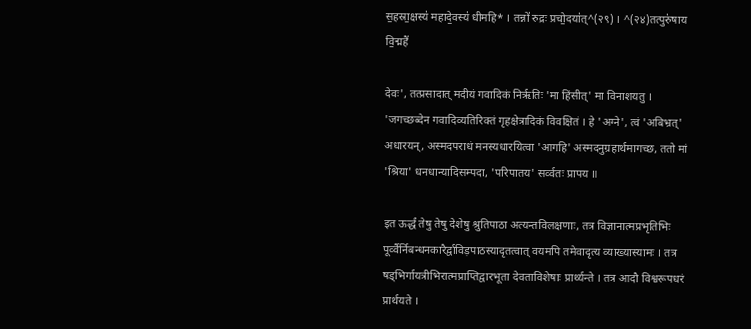स॒हस्रा॒क्षस्य॑ महादे॒वस्य॑ धीमहि* । तन्नो॑ रुद्रः प्रचो॒दया॑त्^(२९) । ^(२४)तत्पुरु॑षाय वि॒द्महै॑

देवः', तत्प्रसादात् मदीयं गवादिकं निर्ऋतिः 'मा हिंसीत्' मा विनाशयतु । 'जगच्छब्देन गवादिव्यतिरिक्तं गृहक्षेत्रादिकं विवक्षितं । हे 'अग्ने', त्वं 'अबिभ्रत्' अधारयन्, अस्मदपराधं मनस्यधारयित्वा 'आगहि' अस्मदनुग्रहार्थमागच्छ, ततो मां 'श्रिया' धनधान्यादिसम्पदा, 'परिपातय' सर्व्वतः प्रापय ॥

इत ऊर्द्धं तेषु तेषु देशेषु श्रुतिपाठा अत्यन्तविलक्षणाः, तत्र विज्ञानात्मप्रभृतिभिः पूर्व्वैर्निबन्धनकारैर्द्वाविड़पाठस्यादृतत्वात् वयमपि तमेवादृत्य व्याख्यास्यामः । तत्र षड्भिर्गायत्रीभिरात्मप्राप्तिद्वारभूता देवताविशेषाः प्रार्थ्यन्ते । तत्र आदौ विश्वरूपधरं प्रार्थयते ।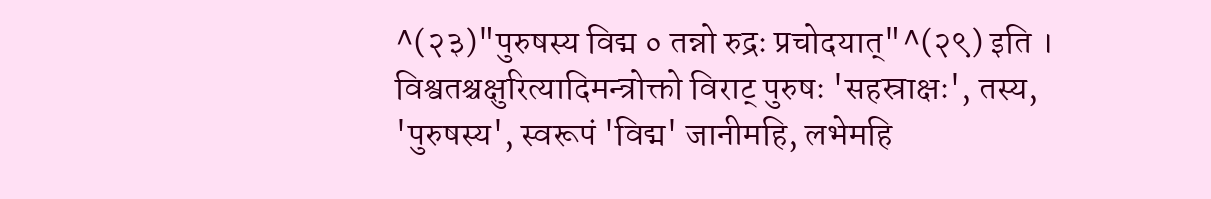^(२३)"पुरुषस्य विद्म ० तन्नो रुद्रः प्रचोदयात्"^(२९) इति । विश्वतश्चक्षुरित्यादिमन्त्रोक्तो विराट् पुरुषः 'सहस्राक्षः', तस्य, 'पुरुषस्य', स्वरूपं 'विद्म' जानीमहि, लभेमहि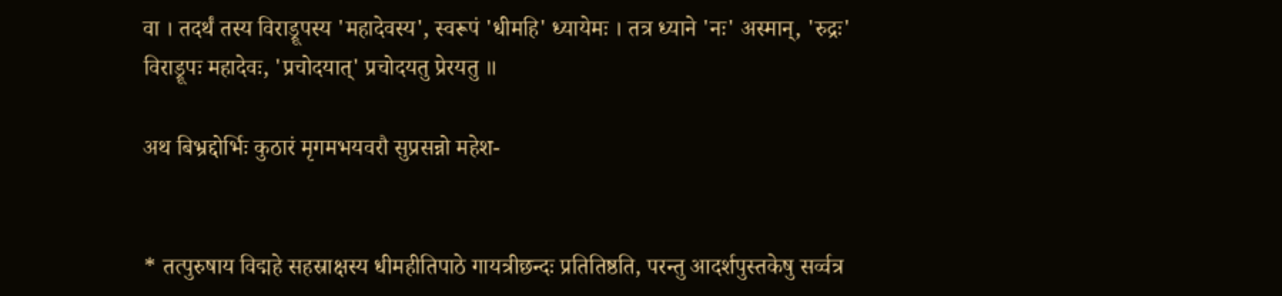वा । तदर्थं तस्य विराड्रूपस्य 'महादेवस्य', स्वरूपं 'धीमहि' ध्यायेमः । तत्र ध्याने 'नः' अस्मान्, 'रुद्रः' विराड्रूपः महादेवः, 'प्रचोदयात्' प्रचोदयतु प्रेरयतु ॥

अथ बिभ्रद्दोर्भिः कुठारं मृगमभयवरौ सुप्रसन्नो महेश-


* तत्पुरुषाय विद्महे सहस्राक्षस्य धीमहीतिपाठे गायत्रीछन्दः प्रतितिष्ठति, परन्तु आदर्शपुस्तकेषु सर्व्वत्र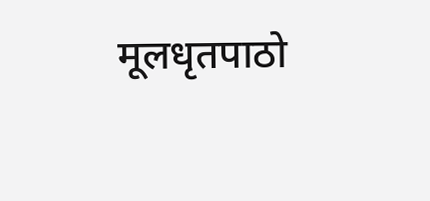मूलधृतपाठो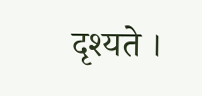दृश्यते ।